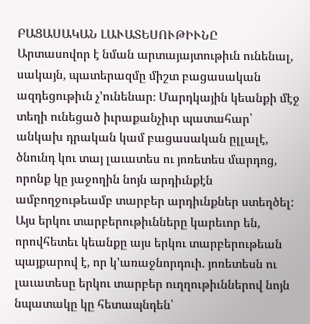ԲԱՑԱՍԱԿԱՆ ԼԱՒԱՏԵՍՈՒԹԻՒՆԸ
Արտասովոր է նման արտայայտութիւն ունենալ, սակայն, պատերազմը միշտ բացասական ազդեցութիւն չ՚ունենար։ Մարդկային կեանքի մէջ տեղի ունեցած իւրաքանչիւր պատահար՝ անկախ դրական կամ բացասական ըլլալէ, ծնունդ կու տայ լաւատես ու յոռետես մարդոց, որոնք կը յաջողին նոյն արդիւնքէն ամբողջութեամբ տարբեր արդիւնքներ ստեղծել: Այս երկու տարբերութիւնները կարեւոր են, որովհետեւ կեանքը այս երկու տարբերութեան պայքարով է, որ կ՚առաջնորդուի. յոռետեսն ու լաւատեսը երկու տարբեր ուղղութիւններով նոյն նպատակը կը հետապնդեն՝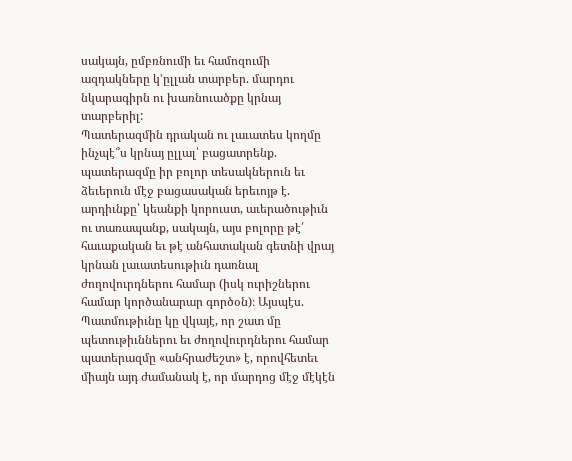սակայն, ըմբռնումի եւ համոզումի ազդակները կ՚ըլլան տարբեր. մարդու նկարագիրն ու խառնուածքը կրնայ տարբերիլ:
Պատերազմին դրական ու լաւատես կողմը ինչպէ՞ս կրնայ ըլլալ՝ բացատրենք. պատերազմը իր բոլոր տեսակներուն եւ ձեւերուն մէջ բացասական երեւոյթ է. արդիւնքը՝ կեանքի կորուստ, աւերածութիւն ու տառապանք, սակայն, այս բոլորը թէ՛ հաւաքական եւ թէ անհատական գետնի վրայ կրնան լաւատեսութիւն դառնալ ժողովուրդներու համար (իսկ ուրիշներու համար կործանարար գործօն)։ Այսպէս.
Պատմութիւնը կը վկայէ, որ շատ մը պետութիւններու եւ ժողովուրդներու համար պատերազմը «անհրաժեշտ» է, որովհետեւ միայն այդ ժամանակ է, որ մարդոց մէջ մէկէն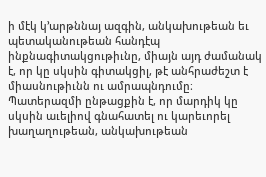ի մէկ կ՚արթննայ ազգին, անկախութեան եւ պետականութեան հանդէպ ինքնագիտակցութիւնը, միայն այդ ժամանակ է, որ կը սկսին գիտակցիլ, թէ անհրաժեշտ է միասնութիւնն ու ամրապնդումը։ Պատերազմի ընթացքին է, որ մարդիկ կը սկսին աւելիով գնահատել ու կարեւորել խաղաղութեան, անկախութեան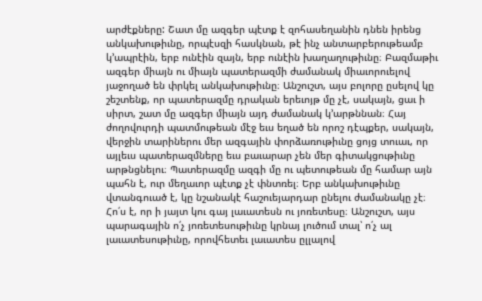արժէքները: Շատ մը ազգեր պէտք է զոհասեղանին դնեն իրենց անկախութիւնը, որպէսզի հասկնան, թէ ինչ անտարբերութեամբ կ՚ապրէին, երբ ունէին զայն, երբ ունէին խաղաղութիւնը։ Բազմաթիւ ազգեր միայն ու միայն պատերազմի ժամանակ միաւորուելով յաջողած են փրկել անկախութիւնը։ Անշուշտ, այս բոլորը ըսելով կը շեշտենք, որ պատերազմը դրական երեւոյթ մը չէ, սակայն, ցաւ ի սիրտ, շատ մը ազգեր միայն այդ ժամանակ կ՚արթննան։ Հայ ժողովուրդի պատմութեան մէջ եւս եղած են որոշ դէպքեր, սակայն, վերջին տարիներու մեր ազգային փորձառութիւնը ցոյց տուաւ, որ այլեւս պատերազմները եւս բաւարար չեն մեր գիտակցութիւնը արթնցնելու։ Պատերազմը ազգի մը ու պետութեան մը համար այն պահն է, ուր մեղաւոր պէտք չէ փնտռել։ Երբ անկախութիւնը վտանգուած է, կը նշանակէ հաշուեյարդար ընելու ժամանակը չէ։ Հո՛ս է, որ ի յայտ կու գայ լաւատեսն ու յոռետեսը։ Անշուշտ, այս պարագային ո՛չ յոռետեսութիւնը կրնայ լուծում տալ՝ ո՛չ ալ լաւատեսութիւնը, որովհետեւ լաւատես ըլլալով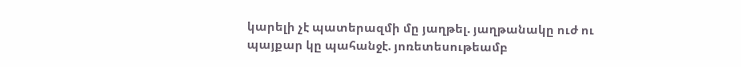կարելի չէ պատերազմի մը յաղթել. յաղթանակը ուժ ու պայքար կը պահանջէ. յոռետեսութեամբ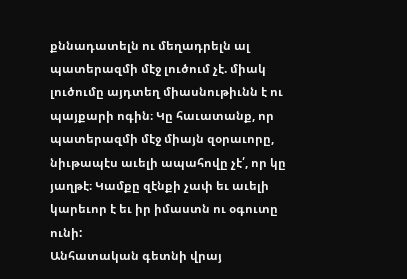քննադատելն ու մեղադրելն ալ պատերազմի մէջ լուծում չէ. միակ լուծումը այդտեղ միասնութիւնն է ու պայքարի ոգին։ Կը հաւատանք, որ պատերազմի մէջ միայն զօրաւորը, նիւթապէս աւելի ապահովը չէ՛, որ կը յաղթէ։ Կամքը զէնքի չափ եւ աւելի կարեւոր է եւ իր իմաստն ու օգուտը ունի:
Անհատական գետնի վրայ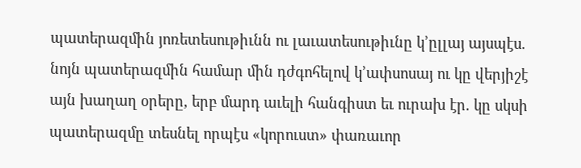պատերազմին յոռետեսութիւնն ու լաւատեսութիւնը կ՚ըլլայ այսպէս. նոյն պատերազմին համար մին դժգոհելով կ՚ափսոսայ ու կը վերյիշէ այն խաղաղ օրերը, երբ մարդ աւելի հանգիստ եւ ուրախ էր. կը սկսի պատերազմը տեսնել որպէս «կորուստ» փառաւոր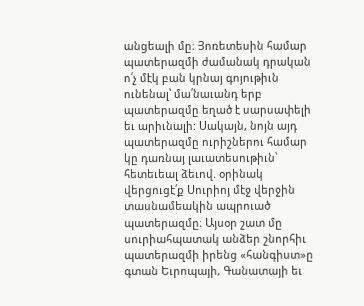անցեալի մը։ Յոռետեսին համար պատերազմի ժամանակ դրական ո՛չ մէկ բան կրնայ գոյութիւն ունենալ՝ մա՛նաւանդ երբ պատերազմը եղած է սարսափելի եւ արիւնալի: Սակայն, նոյն այդ պատերազմը ուրիշներու համար կը դառնայ լաւատեսութիւն՝ հետեւեալ ձեւով. օրինակ վերցուցէ՛ք Սուրիոյ մէջ վերջին տասնամեակին ապրուած պատերազմը։ Այսօր շատ մը սուրիահպատակ անձեր շնորհիւ պատերազմի իրենց «հանգիստ»ը գտան Եւրոպայի, Գանատայի եւ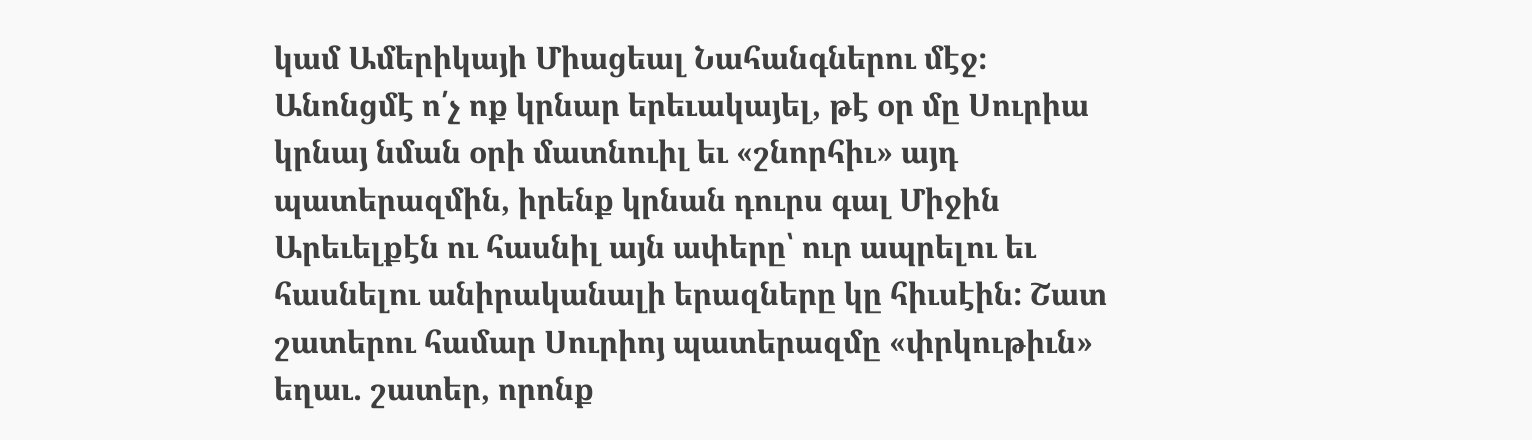կամ Ամերիկայի Միացեալ Նահանգներու մէջ։ Անոնցմէ ո՛չ ոք կրնար երեւակայել, թէ օր մը Սուրիա կրնայ նման օրի մատնուիլ եւ «շնորհիւ» այդ պատերազմին, իրենք կրնան դուրս գալ Միջին Արեւելքէն ու հասնիլ այն ափերը՝ ուր ապրելու եւ հասնելու անիրականալի երազները կը հիւսէին: Շատ շատերու համար Սուրիոյ պատերազմը «փրկութիւն» եղաւ. շատեր, որոնք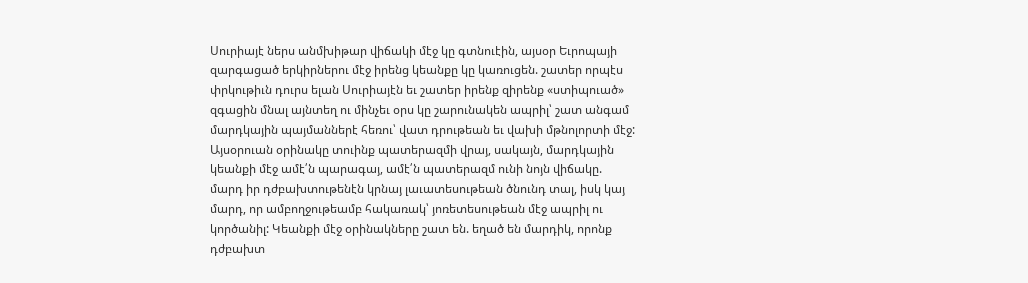Սուրիայէ ներս անմխիթար վիճակի մէջ կը գտնուէին, այսօր Եւրոպայի զարգացած երկիրներու մէջ իրենց կեանքը կը կառուցեն. շատեր որպէս փրկութիւն դուրս ելան Սուրիայէն եւ շատեր իրենք զիրենք «ստիպուած» զգացին մնալ այնտեղ ու մինչեւ օրս կը շարունակեն ապրիլ՝ շատ անգամ մարդկային պայմաններէ հեռու՝ վատ դրութեան եւ վախի մթնոլորտի մէջ:
Այսօրուան օրինակը տուինք պատերազմի վրայ, սակայն, մարդկային կեանքի մէջ ամէ՛ն պարագայ, ամէ՛ն պատերազմ ունի նոյն վիճակը. մարդ իր դժբախտութենէն կրնայ լաւատեսութեան ծնունդ տալ, իսկ կայ մարդ, որ ամբողջութեամբ հակառակ՝ յոռետեսութեան մէջ ապրիլ ու կործանիլ: Կեանքի մէջ օրինակները շատ են. եղած են մարդիկ, որոնք դժբախտ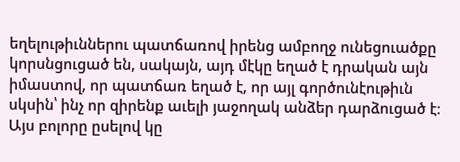եղելութիւններու պատճառով իրենց ամբողջ ունեցուածքը կորսնցուցած են, սակայն, այդ մէկը եղած է դրական այն իմաստով, որ պատճառ եղած է, որ այլ գործունէութիւն սկսին՝ ինչ որ զիրենք աւելի յաջողակ անձեր դարձուցած է։ Այս բոլորը ըսելով կը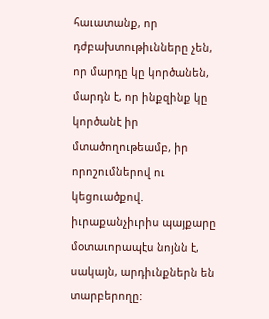հաւատանք, որ դժբախտութիւնները չեն, որ մարդը կը կործանեն, մարդն է, որ ինքզինք կը կործանէ իր մտածողութեամբ, իր որոշումներով ու կեցուածքով. իւրաքանչիւրիս պայքարը մօտաւորապէս նոյնն է, սակայն, արդիւնքներն են տարբերողը: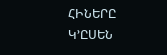ՀԻՆԵՐԸ Կ՚ԸՍԵՆ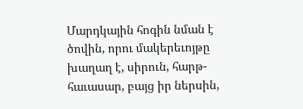Մարդկային հոգին նման է ծովին, որու մակերեւոյթը խաղաղ է, սիրուն, հարթ-հաւասար, բայց իր ներսին,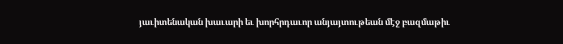յաւիտենական խաւարի եւ խորհրդաւոր անյայտութեան մէջ բազմաթիւ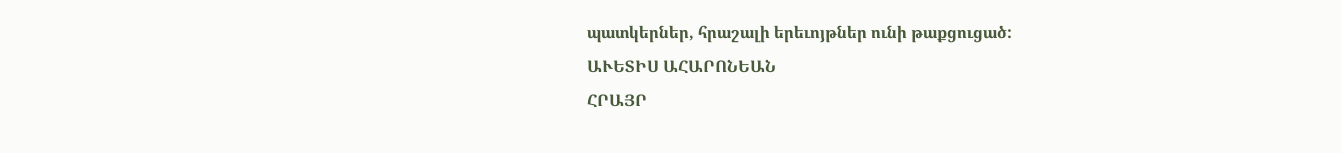պատկերներ, հրաշալի երեւոյթներ ունի թաքցուցած:
ԱՒԵՏԻՍ ԱՀԱՐՈՆԵԱՆ
ՀՐԱՅՐ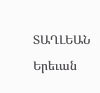ՏԱՂԼԵԱՆ
Երեւան